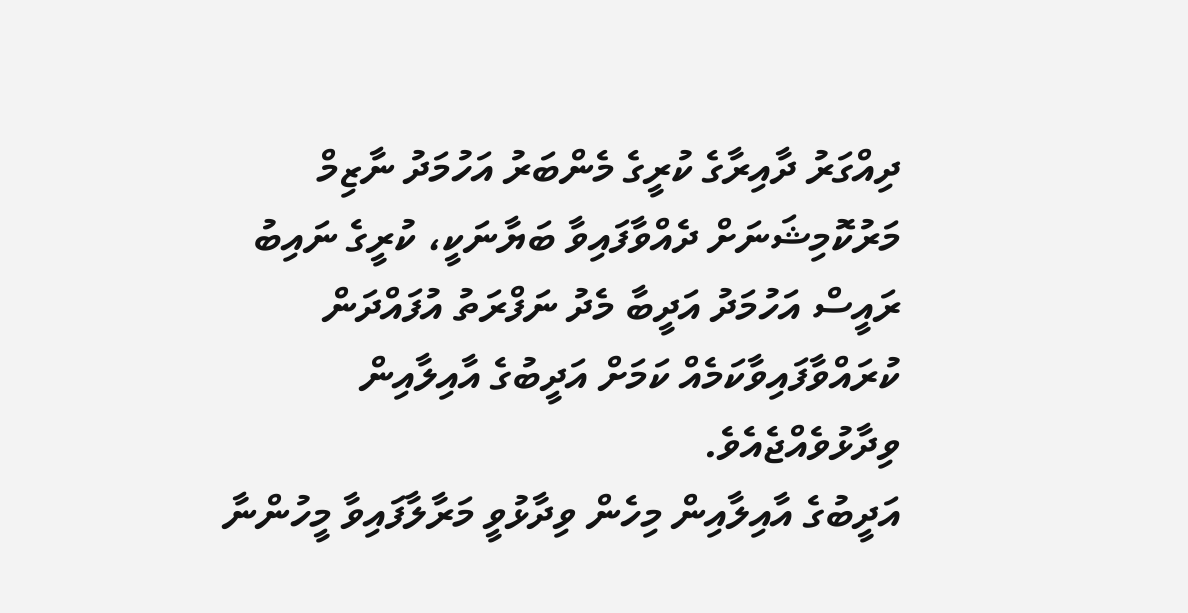ދިއްގަރު ދާއިރާގެ ކުރީގެ މެންބަރު އަހުމަދު ނާޒިމް މަރުކޮމިޝަނަށް ދެއްވާފައިވާ ބަޔާނަކީ، ކުރީގެ ނައިބު ރައީސް އަހުމަދު އަދީބާ މެދު ނަފްރަތު އުފައްދަން ކުރައްވާފައިވާކަމެއް ކަމަށް އަދީބުގެ އާއިލާއިން ވިދާޅުވެއްޖެއެވެ.
އަދީބުގެ އާއިލާއިން މިހެން ވިދާޅުވީ މަރާލާފައިވާ މީހުންނާ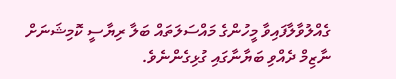ގެއްލުވާލާފައިވާ މީހުންގެ މައްސަލަތައް ބަލާ ރިޔާސީ ކޮމިޝަނަށް ނާޒިމް ދެއްވި ބަޔާނާގައި ގުޅިގެންނެވެ.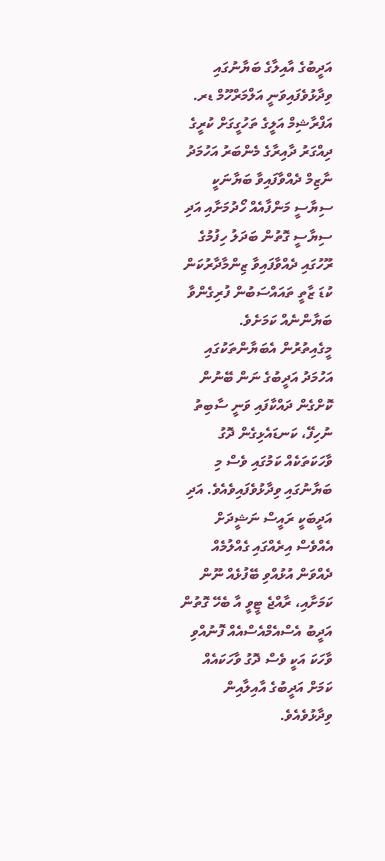އަދީބުގެ އާއިލާގެ ބަޔާނުގައި ވިދާޅުވެފައިވަނީ އަލްމަރްހޫމް ޑރ. އަފްރާޝިމް އަލީގެ ތަހުގީގަށް ކުރީގެ ދިއްގަރު ދާއިރާގެ މެންބަރު އަހުމަދު ނާޒިމް ދެއްވާފައިވާ ބަޔާނަކީ ސިޔާސީ މަންފާއެއް ހޯދުމަށާއި އަދި ސިޔާސީ ގޮތުން ބަދަލު ހިފުމުގެ ރޫހުގައި ދެއްވާފައިވާ ޒިންމާދާރުކަން ކުޑަ ޒާތީ ތައައްސަބުން ފުރިގެންވާ ބަޔާންނެއް ކަމަށެވެ.
މީގެއިތުރުން އެބަޔާންތަކުގައި އަހުމަދު އަދީބުގެ ނަން ބޭނުން ކޮށްގެން ދައްކާފައި ވަނީ ސާބިތު ނުހިފޭ، ކަނޑައެޅިގެން ދޮގު ވާހަކަތަކެއް ކަމުގައި ވެސް މި ބަޔާނުގައި ވިދާޅުވެފައިވެއެވެ. އަދި އަދީބަކީ ރައީސް ނަޝީދަށް އެއްވެސް އިރެއްގައި ގެއްލުމެއް ދެއްވަން އުޅުއްވި ބޭފުޅެއް ނޫން ކަމަށާއި، ރާއްޖެ ޓީވީ އާ ބެހޭ ގޮތުން އަދީބު އެސްއެމްއެސްއެއް ފޮނުއްވި ވާހަކަ އަކީ ވެސް ދޮގު ވާހަކައެއް ކަމަށް އަދީބުގެ އާއިލާއިން ވިދާޅުވެއެވެ.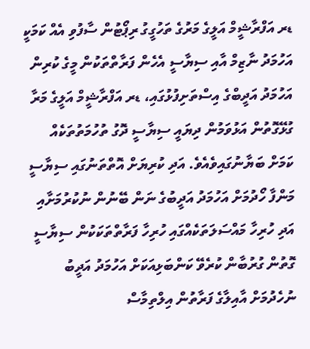ޑރ އަފްރާޝީމް އަލީގެ މަރުގެ ތަހުގީގު ރިޕޯޓުން ސާފުވި އެއް ކަމަކީ އަހުމަދު ނާޒިމް އާއި ސިޔާސީ އެހެން ފަރާތްތަކުން މީގެ ކުރިން އަހުމަދު އަދީބްގެ އިސްތަށިފުޅުގައި، ޑރ އަފްރާޝީމް އަލީގެ މަރާ ގުޅޭގޮތުން އަޅުވަމުން ދިޔައީ ސިޔާސީ ދޮގު ތުހުމަތުތަކެއް ކަމަށް ބަޔާނުގައިވެއެވެ. އަދި ކުރިޔަށް އޮތްތަނުގައި ސިޔާސީ މަންފާ ހޯދުމަށް އަހުމަދު އަދީބުގެ ނަން ބޭނުން ނުކުރުމަށާއި އަދި ހުރިހާ މައްސަލަތަކެއްގައި ހުރިހާ ފަރާތްތަކަކުން ސިޔާސީ ގޮތުން ގުރުބާން ކުރެވޭ ކަންބަޅިއަކަށް އަހުމަދު އަދީބު ނުހެދުމަށް އާއިލާގެ ފަރާތުން އިލްތިމާސް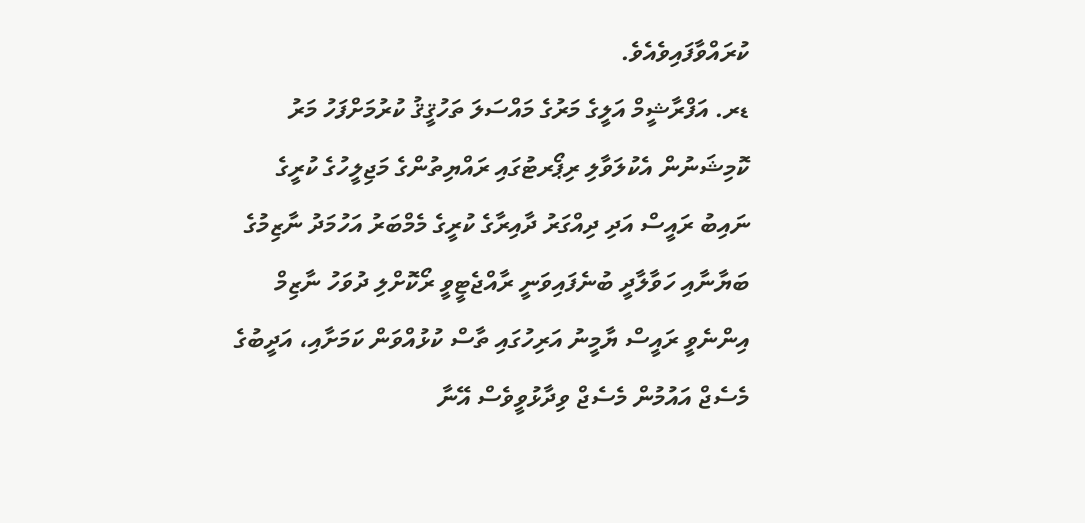ކުރައްވާފައިވެއެވެ.
ޑރ. އަފްރާޝީމް އަލީގެ މަރުގެ މައްސަލަ ތަހުޤީޤު ކުރުމަށްފަހު މަރު ކޮމިޝަނުން އެކުލަވާލި ރިޕޯރޓުގައި ރައްޔިތުންގެ މަޖިލީހުގެ ކުރީގެ ނައިބު ރައީސް އަދި ދިއްގަރު ދާއިރާގެ ކުރީގެ މެމްބަރު އަހުމަދު ނާޒިމުގެ ބަޔާނާއި ހަވާލާދީ ބުނެފައިވަނީ ރާއްޖެޓީވީ ރޯކޮށްލި ދުވަހު ނާޒިމް އިންނެވީ ރައީސް ޔާމީނު އަރިހުގައި ތާސް ކުޅުއްވަން ކަމަށާއި، އަދީބުގެ މެސެޖް އައުމުން މެސެޖް ވިދާޅުވީވެސް އޭނާ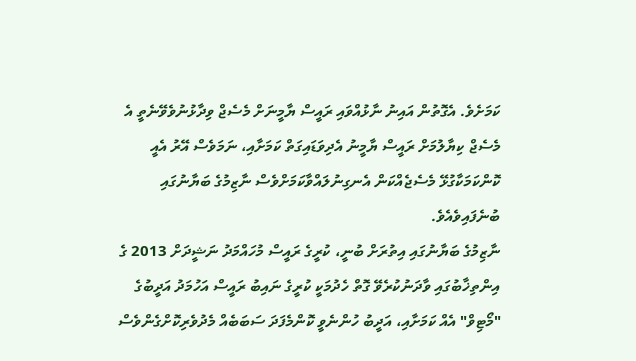ކަމަށެވެ. އެގޮތުން އައިނު ނާޅުއްވައި ރައީސް ޔާމީނަށް މެސެޖް ވިދާޅުނުވެވޭނެތީ އެ މެސެޖް ކިޔާލުމަށް ރައީސް ޔާމީނު އެދިވަޑައިގަތް ކަމަށާއި، ނަމަވެސް އޭރު އެއީ ކޮންކަމަކާގުޅޭ މެސެޖެއްކަން އެނގިނުލައްވާކަމަށްވެސް ނާޒިމުގެ ބަޔާނުގައި ބުނެފައިވެއެވެ.
ނާޒިމުގެ ބަޔާނުގައި އިތުރަށް ބުނީ، ކުރީގެ ރައީސް މުހައްމަދު ނަޝީދަށް 2013 ގެ އިންތިޚާބުގައި ވާދަނުކުރެވޭ ގޮތް ހެދުމަކީ ކުރީގެ ނައިބު ރައީސް އަހުމަދު އަދީބުގެ "މޯޓިވް" އެއް ކަމަށާއި، އަދީބު ހުންނެވީ ކޮންމެފަދަ ސަބަބެއް މެދުވެރިކޮށްގެންވެސް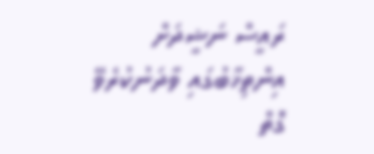ރައީސް ނަޝީދަށް އިންތިޚާބުގައި ވާދަނުކުރެވޭ ގޮތް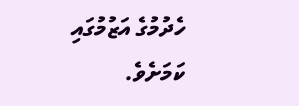ހެދުމުގެ އަޒުމުގައި ކަމަށެވެ.